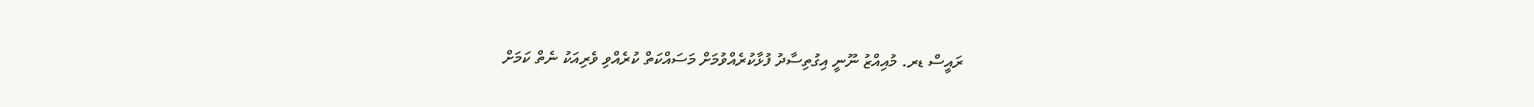ރައީސް ޑރ. މުއިއްޒު ނޫނީ އިގުތިސާދު ފުޅާކުރެއްވުމަށް މަސައްކަތް ކުރެއްވި ވެރިއަކު ނެތް ކަމަށް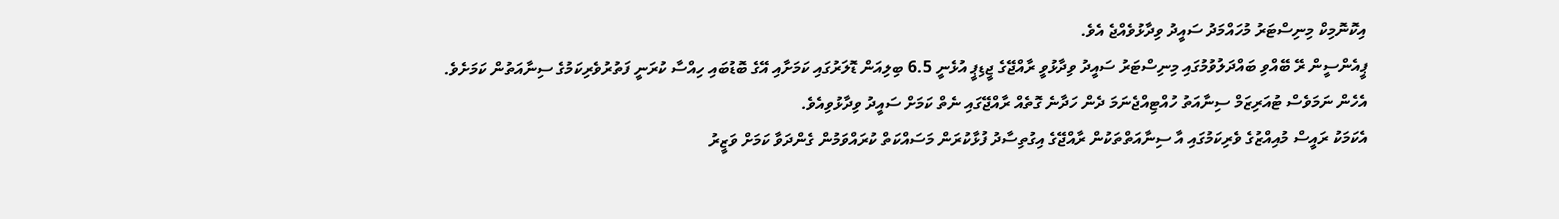އިކޮނޮމިކް މިނިސްޓަރު މުހައްމަދު ސައީދު ވިދާޅުވެއްޖެ އެވެ.
ޕީއެންސީން ރޭ ބޭއްވި ބައްދަލުވުމުގައި މިނިސްޓަރު ސައީދު ވިދާޅުވީ ރާއްޖޭގެ ޖީޑިޕީ އުޅެނީ 6.5 ބިލިއަން ޑޮލަރުގައި ކަމަށާއި އޭގެ ބޮޑުބައި ހިއްސާ ކުރަނީ ފަތުރުވެރިކަމުގެ ސިނާއަތުން ކަމަށެވެ.
އެހެން ނަމަވެސް ޓުއަރިޒަމް ސިނާއަތު ހުއްޓިއްޖެނަމަ ދެން ހަދާނެ ގޮތެއް ރާއްޖޭގައި ނެތް ކަމަށް ސައީދު ވިދާޅުވިއެވެ.
އެކަމަކު ރައީސް މުއިއްޒުގެ ވެރިކަމުގައި އާ ސިނާއަތްތަކުން ރާއްޖޭގެ އިގުތިސާދު ފުޅާކުރަން މަސައްކަތް ކުރައްވަމުން ގެންދަވާ ކަމަށް ވަޒީރު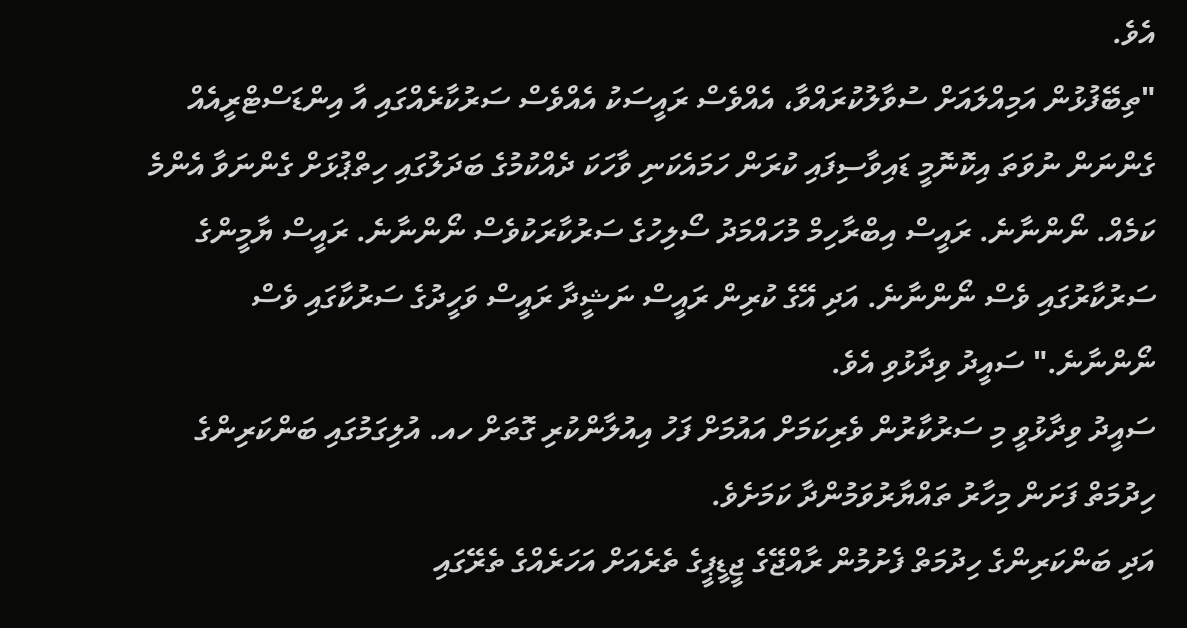އެވެ.
"ތިބޭފުޅުން އަމިއްލައަށް ސުވާލުކުރައްވާ، އެއްވެސް ރައީސަކު އެއްވެސް ސަރުކާރެއްގައި އާ އިންޑަސްޓްރީއެއް ގެންނަން ނުވަތަ އިކޮނޮމީ ޑައިވާސިފައި ކުރަން ހަމައެކަނި ވާހަކަ ދެއްކުމުގެ ބަދަލުގައި ހިތްޕުޅަށް ގެންނަވާ އެންމެ ކަމެއް. ނޯންނާނެ. ރައީސް އިބްރާހިމް މުހައްމަދު ސޯލިހުގެ ސަރުކާރަކުވެސް ނޯންނާނެ. ރައީސް ޔާމީންގެ ސަރުކާރުގައި ވެސް ނޯންނާނެ. އަދި އޭގެ ކުރިން ރައީސް ނަޝީދާ ރައީސް ވަހީދުގެ ސަރުކާގައި ވެސް ނޯންނާނެ." ސައީދު ވިދާޅުވި އެވެ.
ސައީދު ވިދާޅުވީ މި ސަރުކާރުން ވެރިކަމަށް އައުމަށް ފަހު އިއުލާންކުރި ގޮތަށް ހއ. އުލިގަމުގައި ބަންކަރިންގެ ހިދުމަތް ފަށަން މިހާރު ތައްޔާރުވަމުންދާ ކަމަށެވެ.
އަދި ބަންކަރިންގެ ހިދުމަތް ފެށުމުން ރާއްޖޭގެ ޖީޑީޕީގެ ތެރެއަށް އަހަރެއްގެ ތެރޭގައި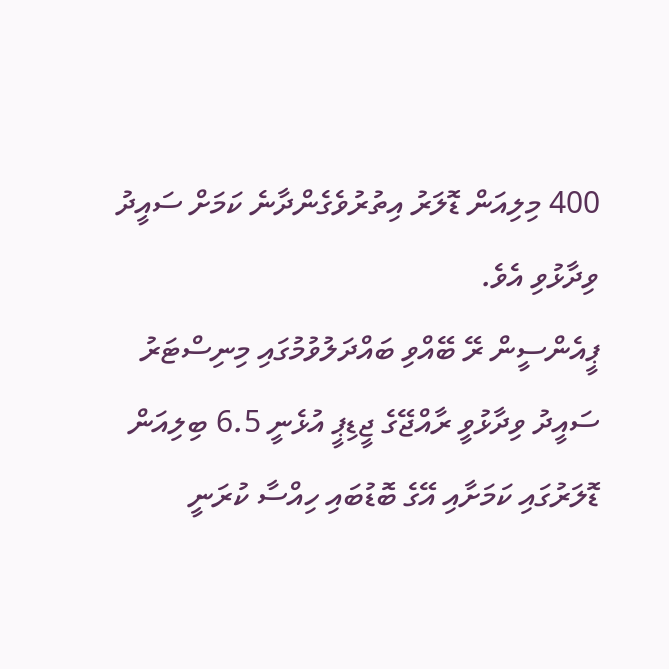400 މިލިއަން ޑޮލަރު އިތުރުވެގެންދާނެ ކަމަށް ސައީދު ވިދާޅުވި އެވެ.
ޕީއެންސީން ރޭ ބޭއްވި ބައްދަލުވުމުގައި މިނިސްޓަރު ސައީދު ވިދާޅުވީ ރާއްޖޭގެ ޖީޑިޕީ އުޅެނީ 6.5 ބިލިއަން ޑޮލަރުގައި ކަމަށާއި އޭގެ ބޮޑުބައި ހިއްސާ ކުރަނީ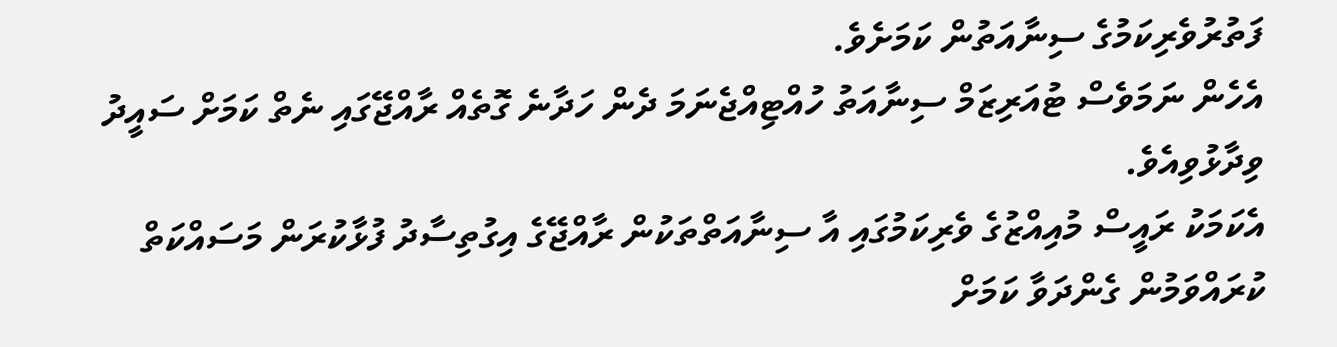ފަތުރުވެރިކަމުގެ ސިނާއަތުން ކަމަށެވެ.
އެހެން ނަމަވެސް ޓުއަރިޒަމް ސިނާއަތު ހުއްޓިއްޖެނަމަ ދެން ހަދާނެ ގޮތެއް ރާއްޖޭގައި ނެތް ކަމަށް ސައީދު ވިދާޅުވިއެވެ.
އެކަމަކު ރައީސް މުއިއްޒުގެ ވެރިކަމުގައި އާ ސިނާއަތްތަކުން ރާއްޖޭގެ އިގުތިސާދު ފުޅާކުރަން މަސައްކަތް ކުރައްވަމުން ގެންދަވާ ކަމަށް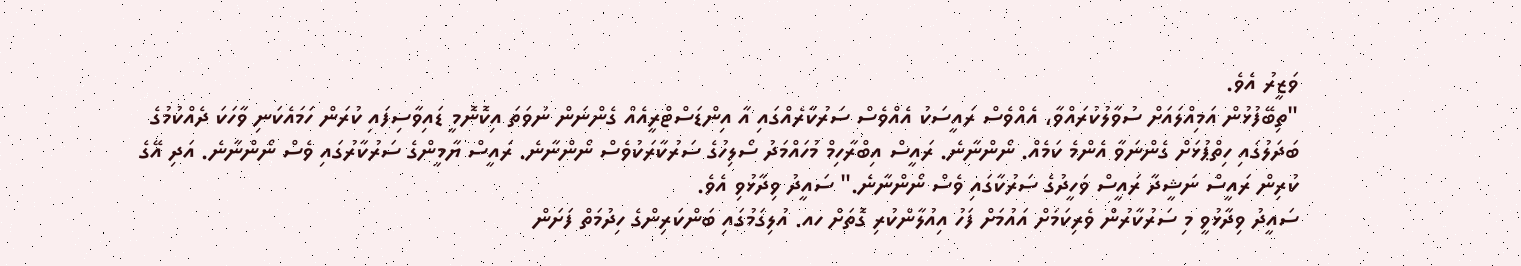ވަޒީރު އެވެ.
"ތިބޭފުޅުން އަމިއްލައަށް ސުވާލުކުރައްވާ، އެއްވެސް ރައީސަކު އެއްވެސް ސަރުކާރެއްގައި އާ އިންޑަސްޓްރީއެއް ގެންނަން ނުވަތަ އިކޮނޮމީ ޑައިވާސިފައި ކުރަން ހަމައެކަނި ވާހަކަ ދެއްކުމުގެ ބަދަލުގައި ހިތްޕުޅަށް ގެންނަވާ އެންމެ ކަމެއް. ނޯންނާނެ. ރައީސް އިބްރާހިމް މުހައްމަދު ސޯލިހުގެ ސަރުކާރަކުވެސް ނޯންނާނެ. ރައީސް ޔާމީންގެ ސަރުކާރުގައި ވެސް ނޯންނާނެ. އަދި އޭގެ ކުރިން ރައީސް ނަޝީދާ ރައީސް ވަހީދުގެ ސަރުކާގައި ވެސް ނޯންނާނެ." ސައީދު ވިދާޅުވި އެވެ.
ސައީދު ވިދާޅުވީ މި ސަރުކާރުން ވެރިކަމަށް އައުމަށް ފަހު އިއުލާންކުރި ގޮތަށް ހއ. އުލިގަމުގައި ބަންކަރިންގެ ހިދުމަތް ފަށަން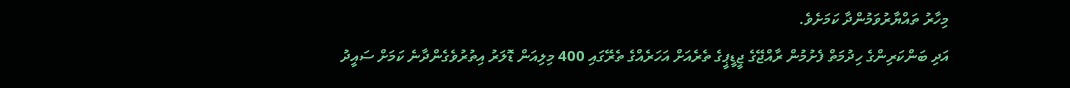މިހާރު ތައްޔާރުވަމުންދާ ކަމަށެވެ.
އަދި ބަންކަރިންގެ ހިދުމަތް ފެށުމުން ރާއްޖޭގެ ޖީޑީޕީގެ ތެރެއަށް އަހަރެއްގެ ތެރޭގައި 400 މިލިއަން ޑޮލަރު އިތުރުވެގެންދާނެ ކަމަށް ސައީދު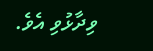ވިދާޅުވި އެވެ.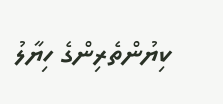ކިޔުންތެރިންގެ ހިޔާލު